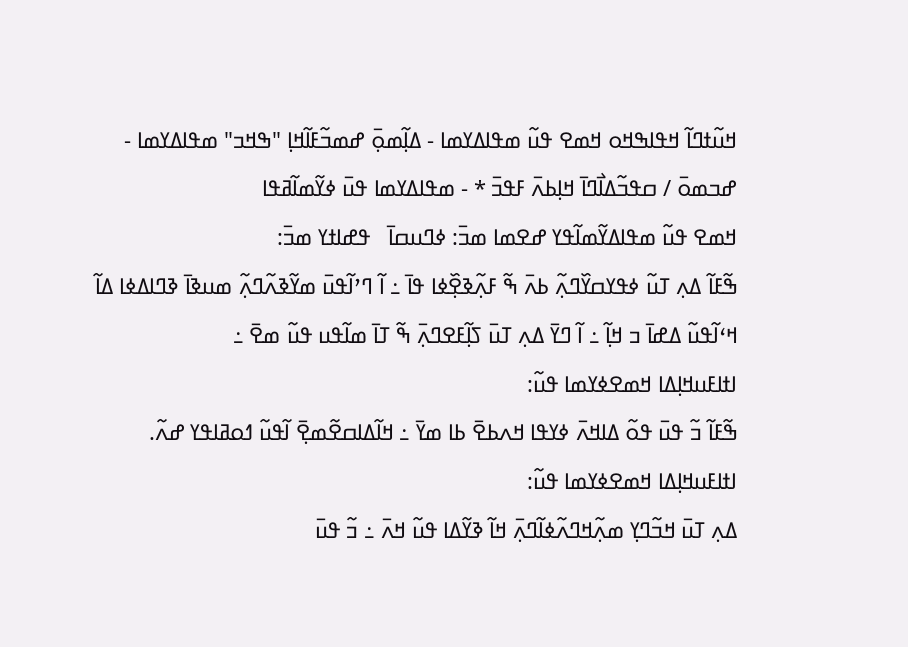ߞߎ߬ߙߣߊ߬ ߞߟߊߒߞߋ ߞߘߐ ߟߎ߬ ߘߟߊߡߌߘߊ - ߡߊ߲߬ߘߋ߲߫ ߝߘߏ߬ߓߊ߬ߞߊ߲ "ߒߞߏ" ߘߟߊߡߌߘߊ - ߝߏߘߋ߫ / ߛߟߏ߬ߡߊ߯ߣߊ߫ ߞߊ߲ߕߍ߫ ߓߟߏ߫ * - ߘߟߊߡߌߘߊ ߟߎ߫ ߦߌ߬ߘߊ߬ߥߟߊ
ߞߘߐ ߟߎ߬ ߘߟߊߡߌ߬ߘߊ߬ߟߌ ߝߐߘߊ ߘߏ߫: ߦߣߎߛߊ߫   ߟߝߊߙߌ ߘߏ߫:
ߒ߬ߓߊ߬ ߡߍ߲ ߠߎ߬ ߦߟߌߛߌ߰ߣߍ߲߬ ߕߍ߫ ߒ߬ ߓߍ߲߬ߢߐ߲߰ߦߊ ߟߊ߫ ߸ ߊ߬ ߣߴߊ߬ߟߎ߫ ߘߌ߬ߢߍ߬ߣߍ߲߬ ߘߎߢߊ߫ ߢߣߊߡߦߊ ߡߊ߬ ߞߵߊ߬ߟߎ߬ ߡߝߊ߫ ߏ ߞߊ߲߬ ߸ ߊ߬ ߣߌ߫ ߡߍ߲ ߠߎ߫ ߖߊ߲߬ߓߐߣߍ߲߫ ߒ߬ ߠߊ߫ ߘߊ߬ߟߎ ߟߎ߬ ߘߐ߫ ߸
ߊߙߊߓߎߞߊ߲ߡߊ ߞߘߐߦߌߘߊ ߟߎ߬:
ߒ߬ߓߊ߬ ߏ߬ ߟߎ߫ ߟߋ߬ ߡߊߞߍ߫ ߦߌߟߊ ߞߍߕߐ߫ ߕߊ ߘߌ߫ ߸ ߞߊ߬ߡߊߛߐ߬ߘߐ߲߫ ߊ߬ߟߎ߬ ߗߋߥߊߟߌ ߝߍ߬.
ߊߙߊߓߎߞߊ߲ߡߊ ߞߘߐߦߌߘߊ ߟߎ߬:
ߡߍ߲ ߠߎ߫ ߞߏ߬ߣߌ߲ ߘߍ߲߬ߞߣߍ߬ߦߊ߬ߣߍ߲߫ ߞߊ߬ ߢߌ߬ߡߊ ߟߎ߬ ߞߍ߫ ߸ ߏ߬ ߟߎ߫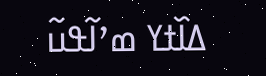ߡߊ߰ߙߌ ߘߴߊ߬ߟߎ߬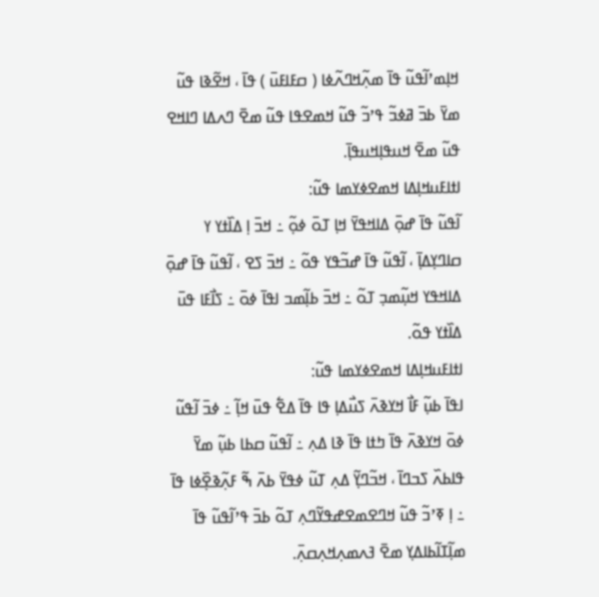ߞߊ߲ߘߴߊ߬ߟߎ߬ ߟߊ߫ ߘߍ߲߬ߞߣߍ߬ߦߊ ( ߛߓߊߓߎ߫ ) ߟߊ߫ ، ߞߐ߬ߢߊ ߟߎ߬ ߘߌ߫ ߕߏ߫ ߥߦߏ߬ ߟߴߏ߬ ߟߎ߬ ߞߘߐߟߊ ߟߎ߬ ߘߐ߫ ߣߍߡߊ ߣߊߞߐ ߟߎ߬ ߘߐ߫ ߞߎߟߊ߲ߞߎߟߊ߲߫.
ߊߙߊߓߎߞߊ߲ߡߊ ߞߘߐߦߌߘߊ ߟߎ߬:
ߊ߬ߟߎ߬ ߟߊ߫ ߝߋ߲߫ ߡߊߞߟߌ߫ ߞߊ߲ ߠߋ߫ ߦߋ߲߬ ߸ ߞߏ߫ ߊ߲ ߡߊ߰ߙߌ ߌ ߛߊߣߌ߲ߡߊ߲߫ ، ߊ߬ߟߎ߬ ߟߊ߫ ߝߏ߬ߟߌ ߟߋ߬ ߸ ߞߏ߫ ߖߐ ، ߊ߬ߟߎ߬ ߟߊ߫ ߝߋ߲߫ ߡߊߞߟߌ ߞߎ߲߬ߘߏ߲ ߠߋ߬ ߸ ߞߏ߫ ߕߊ߲߬ߘߏ ߊߟߊ߫ ߦߋ߫ ߸ ߖߊ߯ߓߊ ߟߎ߫ ߡߊ߰ߙߌ ߟߋ߬.
ߊߙߊߓߎߞߊ߲ߡߊ ߞߘߐߦߌߘߊ ߟߎ߬:
ߊߟߊ߫ ߕߎ߲߬ ߓߊ߯ ߞߌߢߍ߫ ߖߎ߯ߡߊ߲ ߟߊ ߟߊ߫ ߡߐ߱ ߟߎ߫ ߞߊ߲߬ ߸ ߦߏ߫ ߊ߬ߟߎ߬ ߦߋ߫ ߞߌߢߍ߫ ߟߊ߫ ߤߙߊ ߟߊ߫ ߢߊ ߡߍ߲ ߸ ߊ߬ߟߎ߬ ߛߕߊ ߕߎ߲߬ ߘߌ߫ ߟߊߕߍ߰ ߖߏߣߊ߫ ، ߞߏ߬ߣߌ߲߬ ߡߍ߲ ߠߎ߬ ߦߟߌ߫ ߕߍ߫ ߒ߬ ߓߍ߲߬ߢߐ߲߰ߦߊ ߟߊ߫ ߸ ߊ߲ ߧߴߏ߬ ߟߎ߬ ߞߣߐߘߐߝߟߌ߬ߣߍ߲ ߠߋ߬ ߕߏ߫ ߟߴߊ߬ߟߎ߬ ߟߊ߫ ߘߊ߲߬ߠߊ߬ߕߊߡߌ߲ ߘߐ߫ ߔߍߘߍ߲ߞߍ߲ߛߍ߲߫.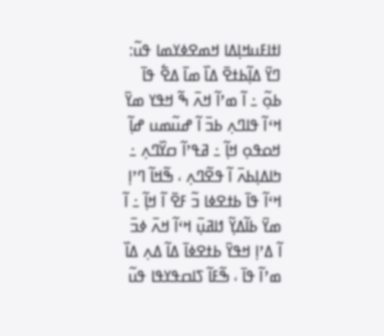ߊߙߊߓߎߞߊ߲ߡߊ ߞߘߐߦߌߘߊ ߟߎ߬:
ߣߌ߫ ߡߊ߲߬ߕߙߐ߫ ߡߊ߰ ߘߊ߫ ߡߐ߱ ߟߊ߫ ߕߋ߲߬ ߸ ߊ߬ ߘߴߊ߬ ߞߍ߫ ߒ߬ ߞߟߌ ߘߌ߫ ߞߵߊ߬ ߟߊߣߍ߲ ߕߏ߫ ߊ߬ ߝߎ߬ߘߎ ߝߊ߲߬ ߞߋߟߋ߲ ߞߊ߲߬ ߸ ߥߟߴߊ߬ ߛߌ߰ߣߍ߲ ߸ ߤߊߡߊ߲ߕߍ߫ ߊ߬ ߟߐ߬ߣߍ߲ ، ߒ߬ߞߊ߬ ߣߴߊ߲ ߞߵߊ߬ ߟߊ߫ ߕߙߐߦߊ ߏ߬ ߓߐ߫ ߊ߬ ߞߊ߲߬ ߸ ߊ߬ ߘߌ߫ ߕߊ߬ߡߌ߲߬ ߗߊߥߎ߲߫ ߞߵߊ߬ ߞߍ߫ ߦߏ߫ ߊ߬ ߡߴߊ߲ ߞߟߌ߫ ߕߙߐߦߊ߫ ߡߊ߬ ߡߍ߲ ߡߊ߰ ߘߴߊ߬ ߟߊ߫ ، ߒ߬ߓߊ߬ ߖߊߛߟߌߟߊ ߟߎ߬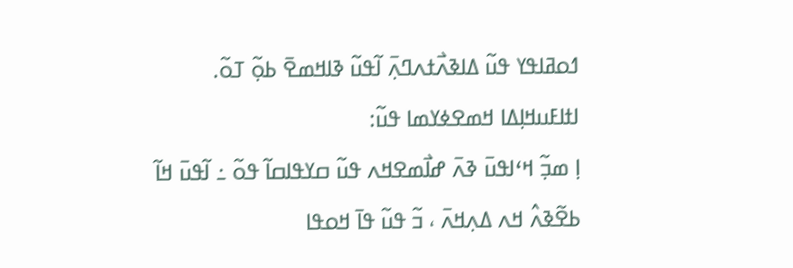ߗߋߥߊߟߌ ߟߎ߬ ߡߊߢߍ߯ߙߍߣߍ߲߫ ߊ߬ߟߎ߬ ߢߊߞߘߐ߫ ߕߋ߲߬ ߠߋ߬.
ߊߙߊߓߎߞߊ߲ߡߊ ߞߘߐߦߌߘߊ ߟߎ߬:
ߊ߲ ߘߏ߲߬ ߞߵߊߟߎ߫ ߢߍ߫ ߝߊ߯ߘߐߞߍ ߟߎ߬ ߛߌߟߊߛߊ߬ ߟߋ߬ ߸ ߊ߬ߟߎ߫ ߞߊ߬ ߕߐ߬ߢߍ߮ ߞߍ ߡߍ߲ߞߍ߫ ، ߏ߬ ߟߎ߬ ߟߊ߫ ߞߋߟߊ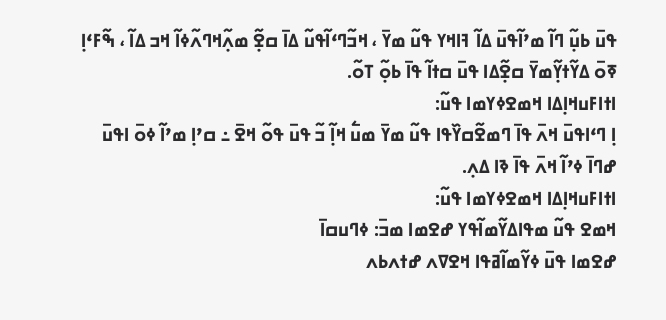ߟߎ߫ ߕߎ߲߬ ߣߊ߬ ߘߴߊ߬ߟߎ߫ ߡߊ߬ ߔߊߞߌ ߟߎ߬ ߘߌ߫ ، ߞߏ߬ߣߵߊ߬ߟߎ߬ ߡߊ߫ ߛߐ߲߬ ߘߍ߲߬ߞߣߍ߬ߦߊ߬ ߞߏ ߡߊ߬ ، ߒ߬ߓߵߊ߲ ߧߋ߫ ߡߌ߬ߙߌ߲߬ߘߌ߫ ߛߐ߲߬ߡߊ ߟߎ߫ ߛߙߊ߬ ߟߊ߫ ߕߋ߲߬ ߠߋ߬.
ߊߙߊߓߎߞߊ߲ߡߊ ߞߘߐߦߌߘߊ ߟߎ߬:
ߊ߲ ߣߵߊߟߎ߫ ߞߍ߫ ߟߊ߫ ߣߘߐ߬ߛߌ߰ߟߊ ߟߎ߬ ߘߌ߫ ߘߎ߱ ߞߊ߲߬ ߏ߬ ߟߎ߫ ߟߋ߬ ߞߐ߫ ߸ ߛߴߊ߲ ߘߴߊ߬ ߦߋ߫ ߊߟߎ߫ ߝߣߊ߫ ߦߴߊ߬ ߞߍ߫ ߟߊ߫ ߢߊ ߡߍ߲.
ߊߙߊߓߎߞߊ߲ߡߊ ߞߘߐߦߌߘߊ ߟߎ߬:
ߞߘߐ ߟߎ߬ ߘߟߊߡߌ߬ߘߊ߬ߟߌ ߝߐߘߊ ߘߏ߫: ߦߣߎߛߊ߫
ߝߐߘߊ ߟߎ߫ ߦߌ߬ߘߊ߬ߥߟߊ ߞߐߜߍ ߝߙߍߕߍ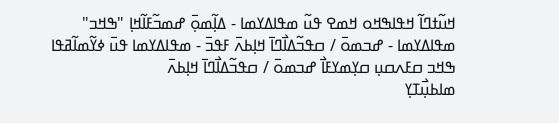ߞߎ߬ߙߣߊ߬ ߞߟߊߒߞߋ ߞߘߐ ߟߎ߬ ߘߟߊߡߌߘߊ - ߡߊ߲߬ߘߋ߲߫ ߝߘߏ߬ߓߊ߬ߞߊ߲ "ߒߞߏ" ߘߟߊߡߌߘߊ - ߝߏߘߋ߫ / ߛߟߏ߬ߡߊ߯ߣߊ߫ ߞߊ߲ߕߍ߫ ߓߟߏ߫ - ߘߟߊߡߌߘߊ ߟߎ߫ ߦߌ߬ߘߊ߬ߥߟߊ
ߒߞߏ ߛߓߍߛߎ߲ ߛߌ߲ߘߌߓߊ߯ ߝߏߘߋ߫ / ߛߟߏ߬ߡߊ߯ߣߊ߫ ߞߊ߲ߕߍ߫
ߘߊߕߎ߲߯ߠߌ߲